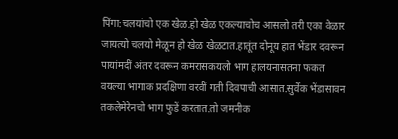पिंगा:चलयांचो एक खेळ.हो खेळ एकल्याचोच आसलो तरी एका वेळार जायत्यो चलयो मेळून हो खेळ खेळटात.हातूंत दोनूय हात भेंडार दवरून पायांमदीं अंतर दवरून कमरासकयलो भाग हालयनासतना फकत वयल्या भागाक प्रदक्षिणा वरवीं गती दिवपाची आसात.सुर्वेक भेंडासावन तकलेमेरेनचो भाग फुडें करतात.तो जमनीक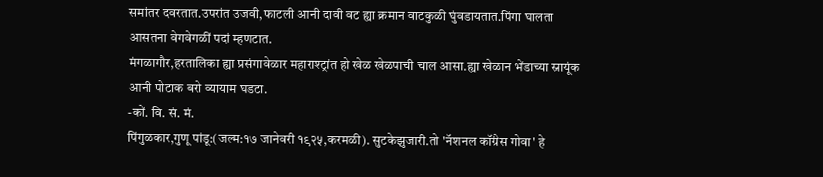समांतर दवरतात.उपरांत उजवी,फाटली आनी दावी वट ह्या क्रमान वाटकुळी घुंवडायतात.पिंगा घालता आसतना वेगवेगळीं पदां म्हणटात.
मंगळागौर,हरतालिका ह्या प्रसंगावेळार महाराश्ट्रांत हो खेळ खेळपाची चाल आसा.ह्या खेळान भेंडाच्या स्नायूंक आनी पोटाक बरो व्यायाम घडटा.
-कों. वि. सं. मं.
पिंगुळकार,गुणू पांडू:(जल्म:१७ जानेवरी १९२५,करमळी). सुटकेझुजारी.तो 'नॅशनल कॉंग्रेस गोवा' हे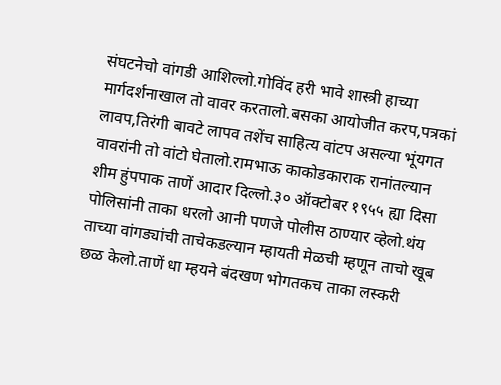संघटनेचो वांगडी आशिल्लो.गोविंद हरी भावे शास्त्री हाच्या मार्गदर्शनाखाल तो वावर करतालो.बसका आयोजीत करप,पत्रकां लावप,तिरंगी बावटे लापव तशेंच साहित्य वांटप असल्या भूंयगत वावरांनी तो वांटो घेतालो.रामभाऊ काकोडकाराक रानांतल्यान शीम हुंपपाक ताणें आदार दिल्लो.३० ऑक्टोबर १९५५ ह्या दिसा पोलिसांनी ताका धरलो आनी पणजे पोलीस ठाण्यार व्हेलो.थंय ताच्या वांगड्यांची ताचेकडल्यान म्हायती मेळची म्हणून ताचो खूब छळ केलो.ताणें धा म्हयने बंदखण भोगतकच ताका लस्करी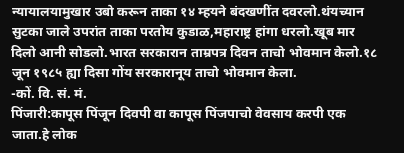न्यायालयामुखार उबो करून ताका १४ म्हयने बंदखणींत दवरलो.थंयच्यान सुटका जाले उपरांत ताका परतोय कुडाळ,महाराष्ट्र हांगा धरलो.खूब मार दिलो आनी सोडलो.भारत सरकारान ताम्रपत्र दिवन ताचो भोवमान केलो.१८ जून १९८५ ह्या दिसा गोंय सरकारानूय ताचो भोवमान केला.
-कों. वि. सं. मं.
पिंजारी:कापूस पिंजून दिवपी वा कापूस पिंजपाचो वेवसाय करपी एक जाता.हे लोक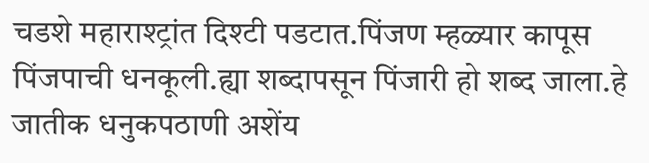चडशे महाराश्ट्रांत दिश्टी पडटात.पिंजण म्हळ्यार कापूस पिंजपाची धनकूली.ह्या शब्दापसून पिंजारी हो शब्द जाला.हे जातीक धनुकपठाणी अशेंय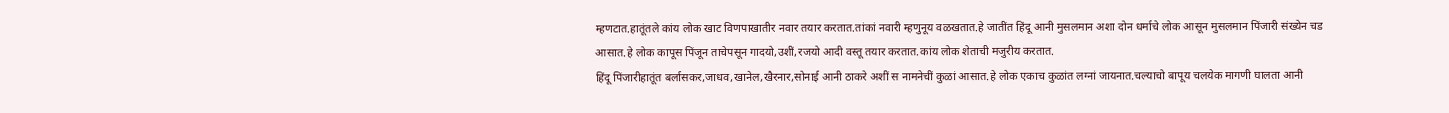म्हणटात.हातूंतले कांय लोक खाट विणपाखातीर नवार तयार करतात.तांकां नवारी म्हणुनूय वळखतात.हे जातींत हिंदू आनी मुसलमान अशा दोन धर्माचे लोक आसून मुसलमान पिंजारी संख्येन चड आसात.हे लोक कापूस पिंजून ताचेपसून गादयो,उशीं,रजयो आदी वस्तू तयार करतात.कांय लोक शेताची मजुरीय करतात.
हिंदू पिंजारीहातूंत बर्लासकर,जाधव,खानेल,खैरनार,सोनाई आनी ठाकरे अशीं स नामनेचीं कुळां आसात.हे लोक एकाच कुळांत लग्नां जायनात.चल्याचो बापूय चलयेक मागणी घालता आनी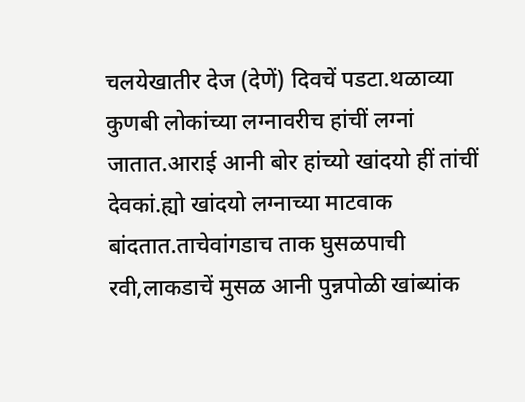चलयेखातीर देज (देणें) दिवचें पडटा.थळाव्या कुणबी लोकांच्या लग्नावरीच हांचीं लग्नां जातात.आराई आनी बोर हांच्यो खांदयो हीं तांचीं देवकां.ह्यो खांदयो लग्नाच्या माटवाक बांदतात.ताचेवांगडाच ताक घुसळपाची रवी,लाकडाचें मुसळ आनी पुन्नपोळी खांब्यांक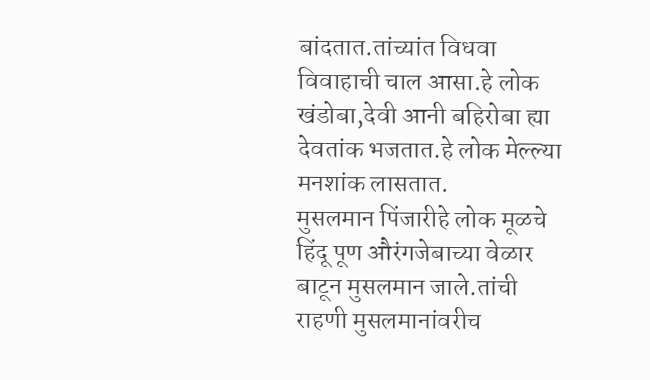बांदतात.तांच्यांत विधवा विवाहाची चाल आसा.हे लोक खंडोबा,देवी आनी बहिरोबा ह्या देवतांक भजतात.हे लोक मेल्ल्या मनशांक लासतात.
मुसलमान पिंजारीहे लोक मूळचे हिंदू पूण औरंगजेबाच्या वेळार बाटून मुसलमान जाले.तांची राहणी मुसलमानांवरीच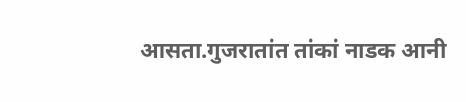आसता.गुजरातांत तांकां नाडक आनी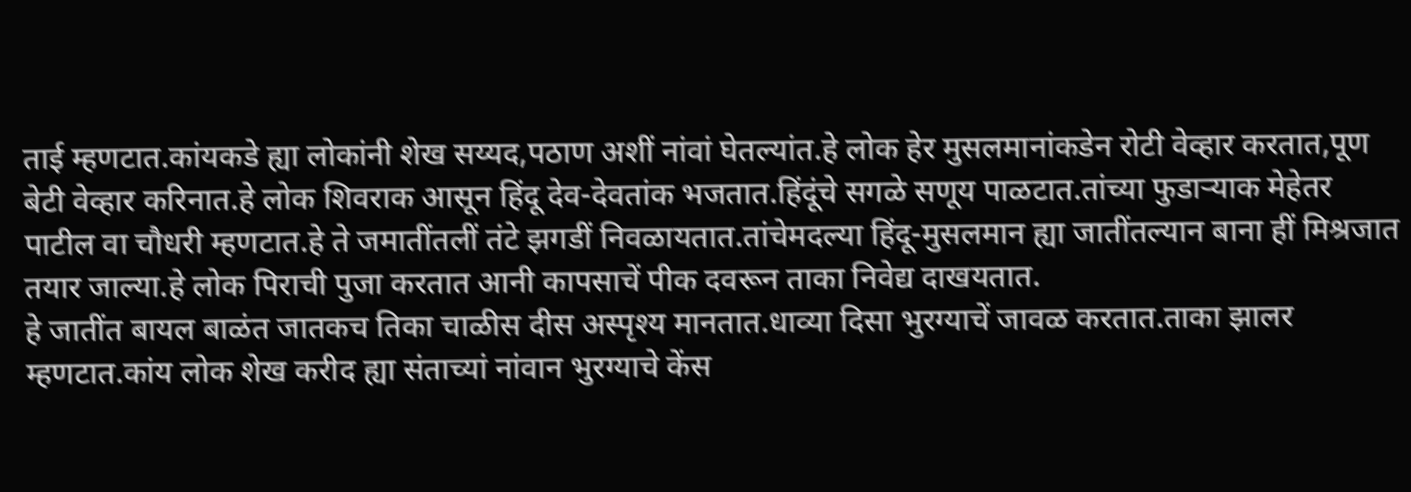ताई म्हणटात.कांयकडे ह्या लोकांनी शेख सय्यद,पठाण अशीं नांवां घेतल्यांत.हे लोक हेर मुसलमानांकडेन रोटी वेव्हार करतात,पूण बेटी वेव्हार करिनात.हे लोक शिवराक आसून हिंदू देव-देवतांक भजतात.हिंदूंचे सगळे सणूय पाळटात.तांच्या फुडाऱ्याक मेहेतर पाटील वा चौधरी म्हणटात.हे ते जमातींतलीं तंटे झगडीं निवळायतात.तांचेमदल्या हिंदू-मुसलमान ह्या जातींतल्यान बाना हीं मिश्रजात तयार जाल्या.हे लोक पिराची पुजा करतात आनी कापसाचें पीक दवरून ताका निवेद्य दाखयतात.
हे जातींत बायल बाळंत जातकच तिका चाळीस दीस अस्पृश्य मानतात.धाव्या दिसा भुरग्याचें जावळ करतात.ताका झालर म्हणटात.कांय लोक शेख करीद ह्या संताच्यां नांवान भुरग्याचे केंस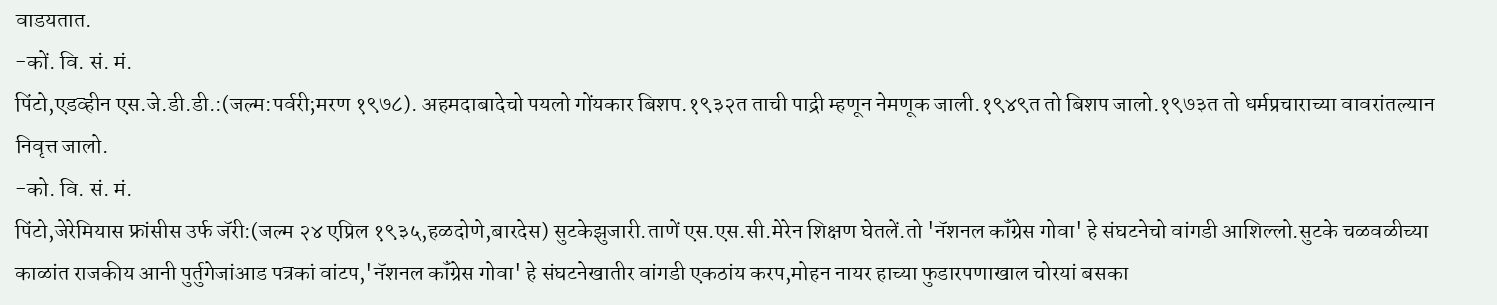वाडयतात.
-कों. वि. सं. मं.
पिंटो,एडव्हीन एस.जे.डी.डी.:(जल्म:पर्वरी;मरण १९७८). अहमदाबादेचो पयलो गोंयकार बिशप.१९३२त ताची पाद्री म्हणून नेमणूक जाली.१९४९त तो बिशप जालो.१९७३त तो धर्मप्रचाराच्या वावरांतल्यान निवृत्त जालो.
-को. वि. सं. मं.
पिंटो,जेरेमियास फ्रांसीस उर्फ जॅरी:(जल्म २४ एप्रिल १९३५,हळदोणे,बारदेस) सुटकेझुजारी.ताणें एस.एस.सी.मेरेन शिक्षण घेतलें.तो 'नॅशनल कॉंग्रेस गोवा' हे संघटनेचो वांगडी आशिल्लो.सुटके चळवळीच्या काळांत राजकीय आनी पुर्तुगेजांआड पत्रकां वांटप,'नॅशनल कॉंग्रेस गोवा' हे संघटनेखातीर वांगडी एकठांय करप,मोहन नायर हाच्या फुडारपणाखाल चोरयां बसका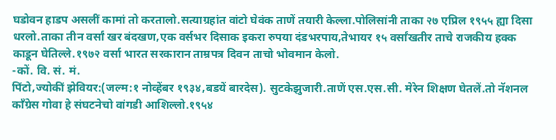घडोवन हाडप असलीं कामां तो करतालो.सत्याग्रहांत वांटो घेवंक ताणें तयारी केल्ला.पोलिसांनी ताका २७ एप्रिल १९५५ ह्या दिसा धरलो.ताका तीन वर्सां खर बंदखण,एक वर्सभर दिसाक इकरा रुपया दंडभरपाय,तेभायर १५ वर्सांखतीर ताचे राजकीय हक्क काडून घेतिल्ले.१९७२ वर्सा भारत सरकारान ताम्रपत्र दिवन ताचो भोवमान केलो.
-कों. वि. सं. मं.
पिंटो,ज्योकीं झेवियर:(जल्म:१ नोव्हेंबर १९३४,बडयें बारदेस). सुटकेझुजारी.ताणें एस.एस.सी. मेरेन शिक्षण घेतलें.तो नॅशनल कॉंग्रेस गोवा हे संघटनेचो वांगडी आशिल्लो.१९५४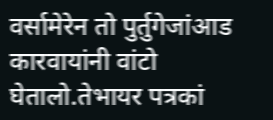वर्सामेरेन तो पुर्तुगेजांआड कारवायांनी वांटो घेतालो.तेभायर पत्रकां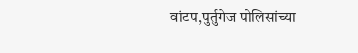वांटप,पुर्तुगेज पोलिसांच्या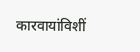कारवायांविशीं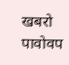खबरो पावोवप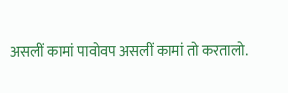असलीं कामां पावोवप असलीं कामां तो करतालो.